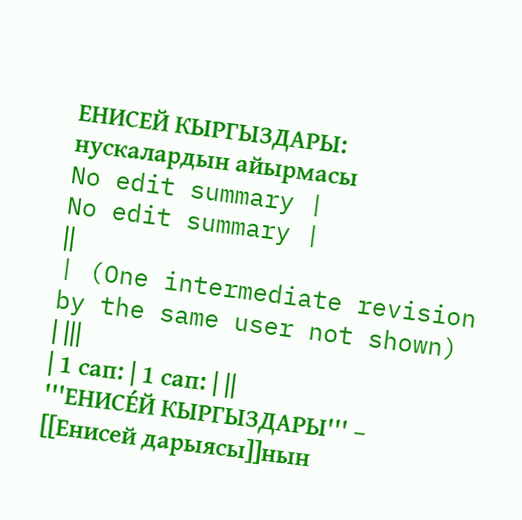ЕНИСЕЙ КЫРГЫЗДАРЫ: нускалардын айырмасы
No edit summary |
No edit summary |
||
| (One intermediate revision by the same user not shown) | |||
| 1 сап: | 1 сап: | ||
'''ЕНИСЕ́Й КЫРГЫЗДАРЫ''' – [[Енисей дарыясы]]нын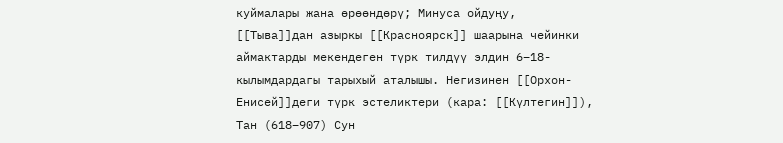куймалары жана өрөөндөрү; Минуса ойдуңу, [[Тыва]]дан азыркы [[Красноярск]] шаарына чейинки аймактарды мекендеген түрк тилдүү элдин 6–18-кылымдардагы тарыхый аталышы. Негизинен [[Орхон-Енисей]]деги түрк эстеликтери (кара: [[Күлтегин]]), Тан (618–907) Сун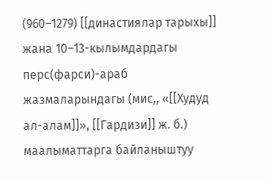(960–1279) [[династиялар тарыхы]] жана 10–13-кылымдардагы перс(фарси)-араб жазмаларындагы (мис,, «[[Худуд ал-алам]]», [[Гардизи]] ж. б.) маалыматтарга байланыштуу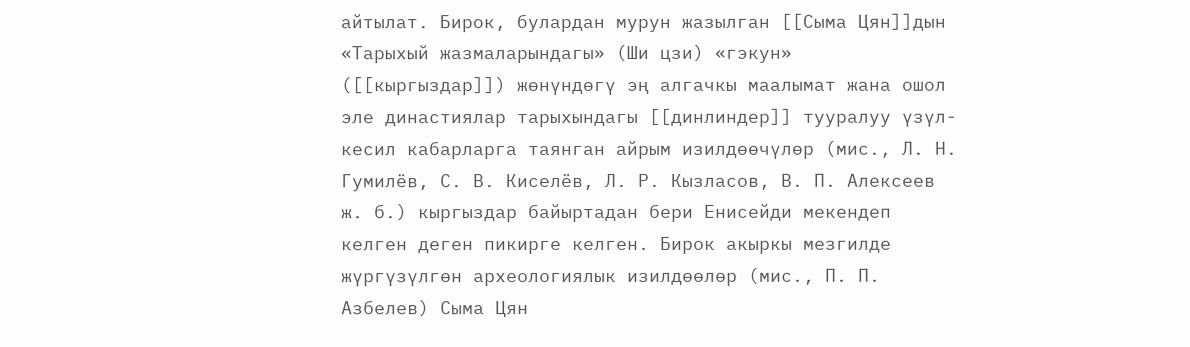айтылат. Бирок, булардан мурун жазылган [[Сыма Цян]]дын «Тарыхый жазмаларындагы» (Ши цзи) «гэкун» ([[кыргыздар]]) жөнүндөгү эң алгачкы маалымат жана ошол эле династиялар тарыхындагы [[динлиндер]] тууралуу үзүл-кесил кабарларга таянган айрым изилдөөчүлөр (мис., Л. Н. Гумилёв, С. В. Киселёв, Л. Р. Кызласов, В. П. Алексеев ж. б.) кыргыздар байыртадан бери Енисейди мекендеп келген деген пикирге келген. Бирок акыркы мезгилде жүргүзүлгөн археологиялык изилдөөлөр (мис., П. П. Азбелев) Сыма Цян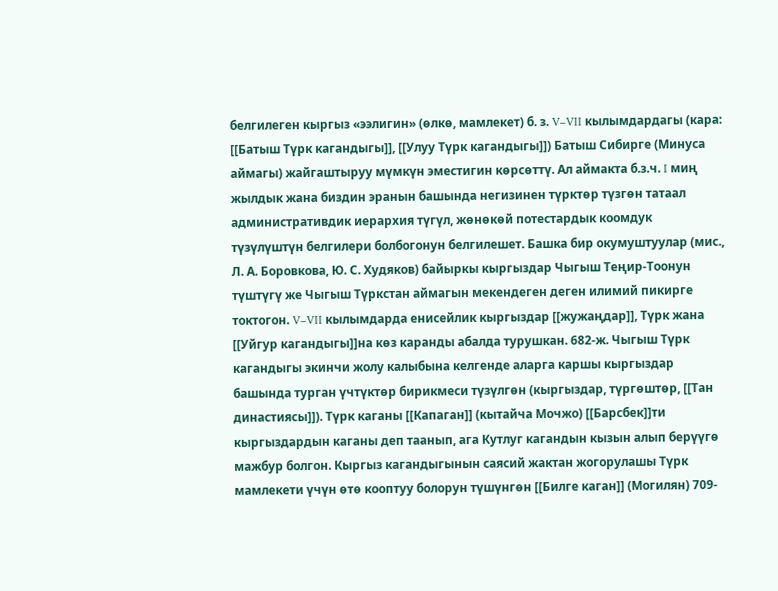белгилеген кыргыз «ээлигин» (өлкө, мамлекет) б. з. V–VII кылымдардагы (кара: [[Батыш Түрк кагандыгы]], [[Улуу Түрк кагандыгы]]) Батыш Сибирге (Минуса аймагы) жайгаштыруу мүмкүн эместигин көрсөттү. Ал аймакта б.з.ч. I миң жылдык жана биздин эранын башында негизинен түрктөр түзгөн татаал административдик иерархия түгүл, жөнөкөй потестардык коомдук түзүлүштүн белгилери болбогонун белгилешет. Башка бир окумуштуулар (мис., Л. А. Боровкова, Ю. С. Худяков) байыркы кыргыздар Чыгыш Теңир-Тоонун түштүгү же Чыгыш Түркстан аймагын мекендеген деген илимий пикирге токтогон. V–VII кылымдарда енисейлик кыргыздар [[жужаңдар]], Түрк жана [[Уйгур кагандыгы]]на көз каранды абалда турушкан. 682-ж. Чыгыш Түрк кагандыгы экинчи жолу калыбына келгенде аларга каршы кыргыздар башында турган үчтүктөр бирикмеси түзүлгөн (кыргыздар, түргөштөр, [[Тан династиясы]]). Түрк каганы [[Капаган]] (кытайча Мочжо) [[Барсбек]]ти кыргыздардын каганы деп таанып, ага Кутлуг кагандын кызын алып берүүгө мажбур болгон. Кыргыз кагандыгынын саясий жактан жогорулашы Түрк мамлекети үчүн өтө кооптуу болорун түшүнгөн [[Билге каган]] (Могилян) 709-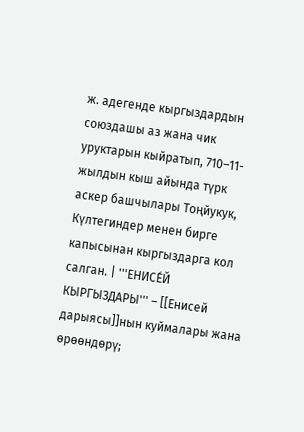ж. адегенде кыргыздардын союздашы аз жана чик уруктарын кыйратып, 710–11-жылдын кыш айында түрк аскер башчылары Тоңйукук, Күлтегиндер менен бирге капысынан кыргыздарга кол салган. | '''ЕНИСЕ́Й КЫРГЫЗДАРЫ''' – [[Енисей дарыясы]]нын куймалары жана өрөөндөрү;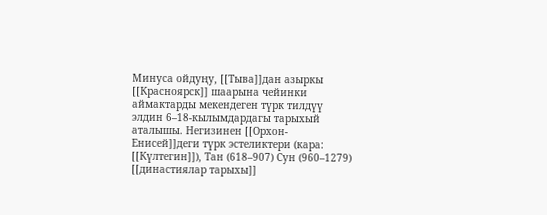Минуса ойдуңу, [[Тыва]]дан азыркы [[Красноярск]] шаарына чейинки аймактарды мекендеген түрк тилдүү элдин 6–18-кылымдардагы тарыхый аталышы. Негизинен [[Орхон-Енисей]]деги түрк эстеликтери (кара: [[Күлтегин]]), Тан (618–907) Сун (960–1279) [[династиялар тарыхы]]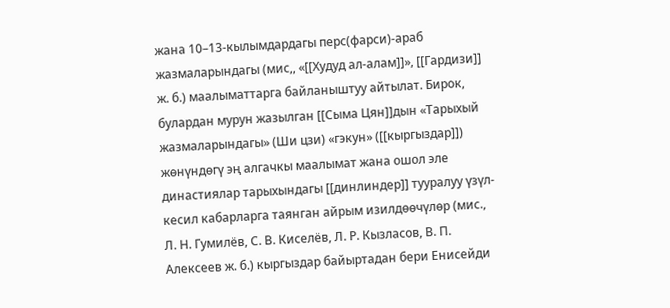жана 10–13-кылымдардагы перс(фарси)-араб жазмаларындагы (мис,, «[[Худуд ал-алам]]», [[Гардизи]] ж. б.) маалыматтарга байланыштуу айтылат. Бирок, булардан мурун жазылган [[Сыма Цян]]дын «Тарыхый жазмаларындагы» (Ши цзи) «гэкун» ([[кыргыздар]]) жөнүндөгү эң алгачкы маалымат жана ошол эле династиялар тарыхындагы [[динлиндер]] тууралуу үзүл-кесил кабарларга таянган айрым изилдөөчүлөр (мис., Л. Н. Гумилёв, С. В. Киселёв, Л. Р. Кызласов, В. П. Алексеев ж. б.) кыргыздар байыртадан бери Енисейди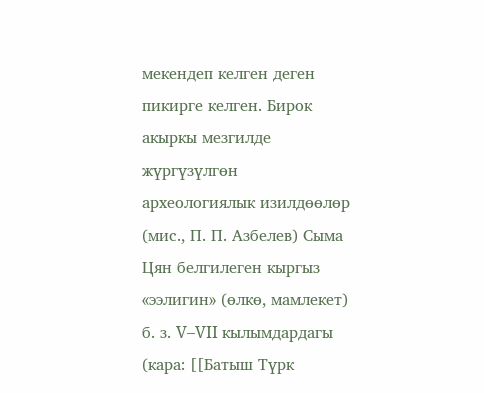мекендеп келген деген пикирге келген. Бирок акыркы мезгилде жүргүзүлгөн археологиялык изилдөөлөр (мис., П. П. Азбелев) Сыма Цян белгилеген кыргыз «ээлигин» (өлкө, мамлекет) б. з. V–VII кылымдардагы (кара: [[Батыш Түрк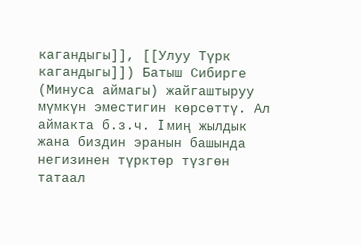кагандыгы]], [[Улуу Түрк кагандыгы]]) Батыш Сибирге (Минуса аймагы) жайгаштыруу мүмкүн эместигин көрсөттү. Ал аймакта б.з.ч. I миң жылдык жана биздин эранын башында негизинен түрктөр түзгөн татаал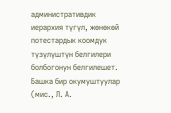административдик иерархия түгүл, жөнөкөй потестардык коомдук түзүлүштүн белгилери болбогонун белгилешет. Башка бир окумуштуулар (мис., Л. А.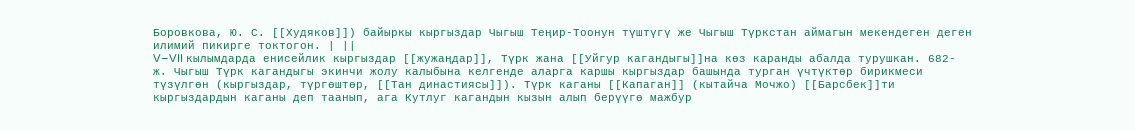Боровкова, Ю. С. [[Худяков]]) байыркы кыргыздар Чыгыш Теңир-Тоонун түштүгү же Чыгыш Түркстан аймагын мекендеген деген илимий пикирге токтогон. | ||
V–VII кылымдарда енисейлик кыргыздар [[жужаңдар]], Түрк жана [[Уйгур кагандыгы]]на көз каранды абалда турушкан. 682-ж. Чыгыш Түрк кагандыгы экинчи жолу калыбына келгенде аларга каршы кыргыздар башында турган үчтүктөр бирикмеси түзүлгөн (кыргыздар, түргөштөр, [[Тан династиясы]]). Түрк каганы [[Капаган]] (кытайча Мочжо) [[Барсбек]]ти кыргыздардын каганы деп таанып, ага Кутлуг кагандын кызын алып берүүгө мажбур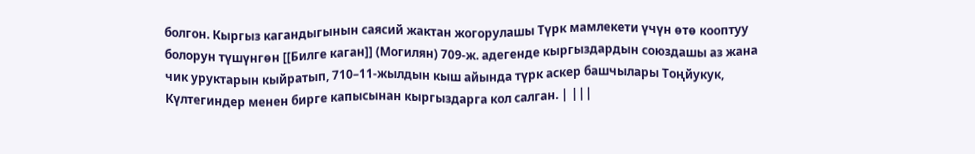болгон. Кыргыз кагандыгынын саясий жактан жогорулашы Түрк мамлекети үчүн өтө кооптуу болорун түшүнгөн [[Билге каган]] (Могилян) 709-ж. адегенде кыргыздардын союздашы аз жана чик уруктарын кыйратып, 710–11-жылдын кыш айында түрк аскер башчылары Тоңйукук, Күлтегиндер менен бирге капысынан кыргыздарга кол салган. | |||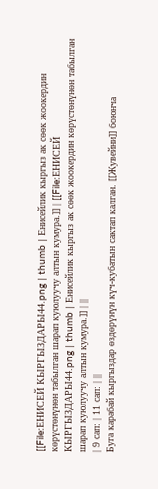[[File:ЕНИСЕЙ КЫРГЫЗДАРЫ44.png | thumb | Енисейлик кыргыз ак сөөк жоокердин көрүстөнүнөн табылган шарап куюлуучу алтын кумура.]] | [[File:ЕНИСЕЙ КЫРГЫЗДАРЫ44.png | thumb | Енисейлик кыргыз ак сөөк жоокердин көрүстөнүнөн табылган шарап куюлуучу алтын кумура.]] | ||
| 9 сап: | 11 сап: | ||
Буга карабай кыргыздар өздөрүнүн күч-кубатын сактап калган. [[Жувейни]] боюнча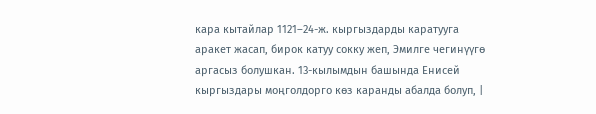кара кытайлар 1121–24-ж. кыргыздарды каратууга аракет жасап, бирок катуу сокку жеп, Эмилге чегинүүгө аргасыз болушкан. 13-кылымдын башында Енисей кыргыздары моңголдорго көз каранды абалда болуп, |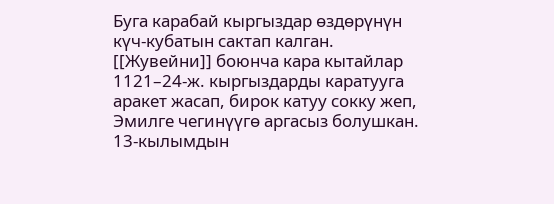Буга карабай кыргыздар өздөрүнүн күч-кубатын сактап калган. [[Жувейни]] боюнча кара кытайлар 1121–24-ж. кыргыздарды каратууга аракет жасап, бирок катуу сокку жеп, Эмилге чегинүүгө аргасыз болушкан. 13-кылымдын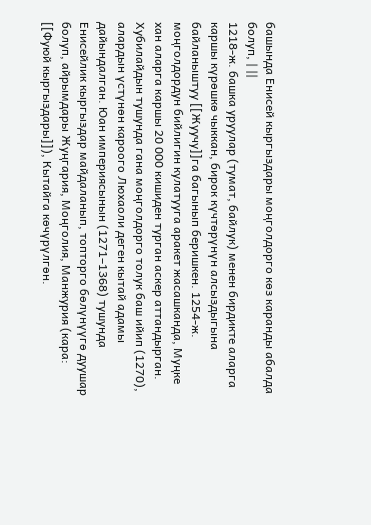башында Енисей кыргыздары моңголдорго көз каранды абалда болуп, | ||
1218-ж. башка уруулар (тумат, байлук) менен бирдикте аларга каршы күрөшкө чыккан, бирок күчтөрүнүн алсыздыгына байланыштуу [[Жуучу]]га багынып беришкен. 1254-ж. моңголдордун бийлигин кулатууга аракет жасашканда, Муңке хан аларга каршы 20 000 кишиден турган аскер аттандырган. Хубилайдын тушунда гана моңголдорго толук баш ийип (1270), алардын үстүнөн кароого Люхаоли деген кытай адамы дайындалган. Юан империясынын (1271–1368) тушунда Енисейлик кыргыздар майдаланып, топторго бөлүнүүгө дуушар болуп, айрымдары Жуңгария, Моңголия, Манжурия (кара: [[Фуюй кыргыздары]]), Кытайга көчүрүлгөн.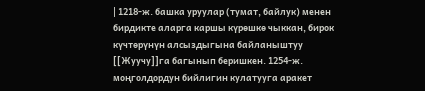| 1218-ж. башка уруулар (тумат, байлук) менен бирдикте аларга каршы күрөшкө чыккан, бирок күчтөрүнүн алсыздыгына байланыштуу [[Жуучу]]га багынып беришкен. 1254-ж. моңголдордун бийлигин кулатууга аракет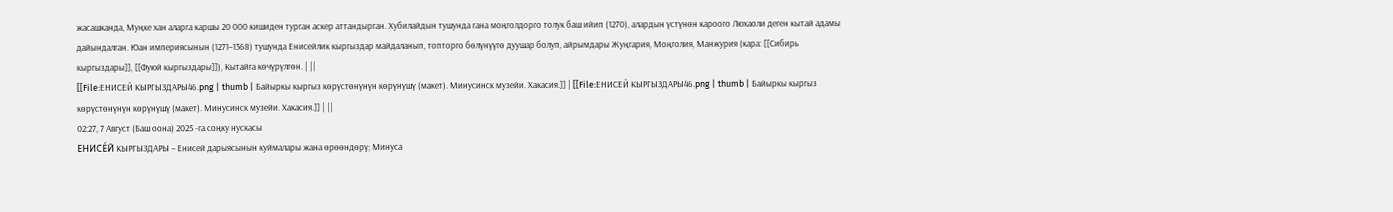жасашканда, Муңке хан аларга каршы 20 000 кишиден турган аскер аттандырган. Хубилайдын тушунда гана моңголдорго толук баш ийип (1270), алардын үстүнөн кароого Люхаоли деген кытай адамы дайындалган. Юан империясынын (1271–1368) тушунда Енисейлик кыргыздар майдаланып, топторго бөлүнүүгө дуушар болуп, айрымдары Жуңгария, Моңголия, Манжурия (кара: [[Сибирь кыргыздары]], [[Фуюй кыргыздары]]), Кытайга көчүрүлгөн. | ||
[[File:ЕНИСЕЙ КЫРГЫЗДАРЫ46.png | thumb | Байыркы кыргыз көрүстөнүнүн көрүнүшү (макет). Минусинск музейи. Хакасия.]] | [[File:ЕНИСЕЙ КЫРГЫЗДАРЫ46.png | thumb | Байыркы кыргыз көрүстөнүнүн көрүнүшү (макет). Минусинск музейи. Хакасия.]] | ||
02:27, 7 Август (Баш оона) 2025 -га соңку нускасы
ЕНИСЕ́Й КЫРГЫЗДАРЫ – Енисей дарыясынын куймалары жана өрөөндөрү; Минуса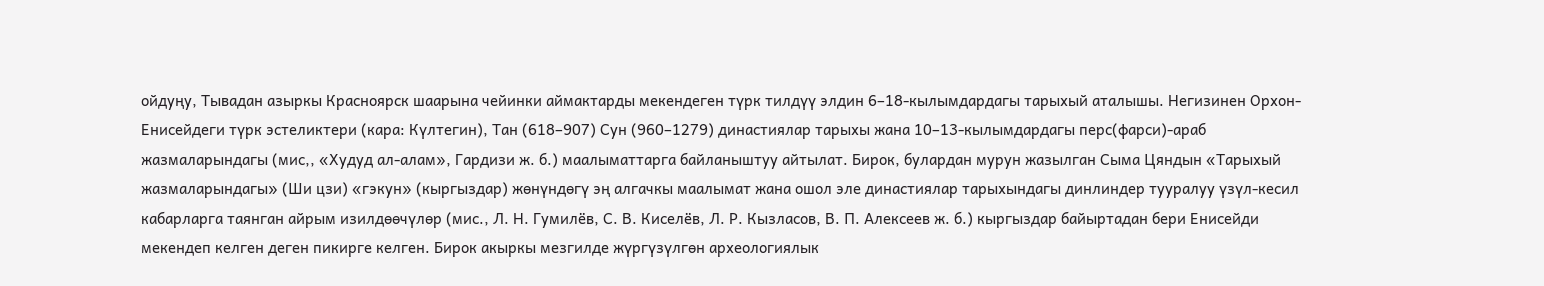ойдуңу, Тывадан азыркы Красноярск шаарына чейинки аймактарды мекендеген түрк тилдүү элдин 6–18-кылымдардагы тарыхый аталышы. Негизинен Орхон-Енисейдеги түрк эстеликтери (кара: Күлтегин), Тан (618–907) Сун (960–1279) династиялар тарыхы жана 10–13-кылымдардагы перс(фарси)-араб жазмаларындагы (мис,, «Худуд ал-алам», Гардизи ж. б.) маалыматтарга байланыштуу айтылат. Бирок, булардан мурун жазылган Сыма Цяндын «Тарыхый жазмаларындагы» (Ши цзи) «гэкун» (кыргыздар) жөнүндөгү эң алгачкы маалымат жана ошол эле династиялар тарыхындагы динлиндер тууралуу үзүл-кесил кабарларга таянган айрым изилдөөчүлөр (мис., Л. Н. Гумилёв, С. В. Киселёв, Л. Р. Кызласов, В. П. Алексеев ж. б.) кыргыздар байыртадан бери Енисейди мекендеп келген деген пикирге келген. Бирок акыркы мезгилде жүргүзүлгөн археологиялык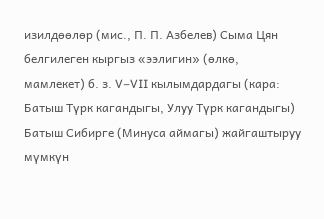изилдөөлөр (мис., П. П. Азбелев) Сыма Цян белгилеген кыргыз «ээлигин» (өлкө, мамлекет) б. з. V–VII кылымдардагы (кара: Батыш Түрк кагандыгы, Улуу Түрк кагандыгы) Батыш Сибирге (Минуса аймагы) жайгаштыруу мүмкүн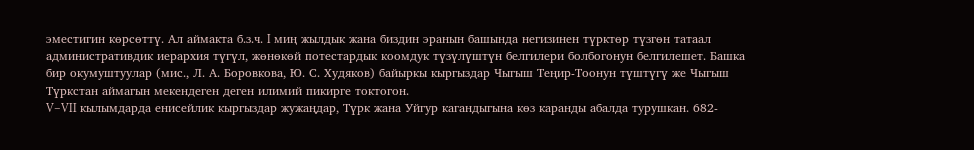эместигин көрсөттү. Ал аймакта б.з.ч. I миң жылдык жана биздин эранын башында негизинен түрктөр түзгөн татаал административдик иерархия түгүл, жөнөкөй потестардык коомдук түзүлүштүн белгилери болбогонун белгилешет. Башка бир окумуштуулар (мис., Л. А. Боровкова, Ю. С. Худяков) байыркы кыргыздар Чыгыш Теңир-Тоонун түштүгү же Чыгыш Түркстан аймагын мекендеген деген илимий пикирге токтогон.
V–VII кылымдарда енисейлик кыргыздар жужаңдар, Түрк жана Уйгур кагандыгына көз каранды абалда турушкан. 682-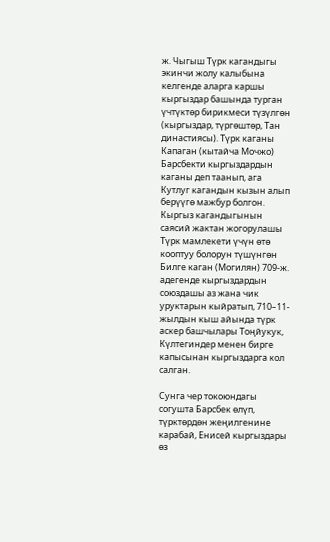ж. Чыгыш Түрк кагандыгы экинчи жолу калыбына келгенде аларга каршы кыргыздар башында турган үчтүктөр бирикмеси түзүлгөн (кыргыздар, түргөштөр, Тан династиясы). Түрк каганы Капаган (кытайча Мочжо) Барсбекти кыргыздардын каганы деп таанып, ага Кутлуг кагандын кызын алып берүүгө мажбур болгон. Кыргыз кагандыгынын саясий жактан жогорулашы Түрк мамлекети үчүн өтө кооптуу болорун түшүнгөн Билге каган (Могилян) 709-ж. адегенде кыргыздардын союздашы аз жана чик уруктарын кыйратып, 710–11-жылдын кыш айында түрк аскер башчылары Тоңйукук, Күлтегиндер менен бирге капысынан кыргыздарга кол салган.

Сунга чер токоюндагы согушта Барсбек өлүп, түрктөрдөн жеңилгенине карабай, Енисей кыргыздары өз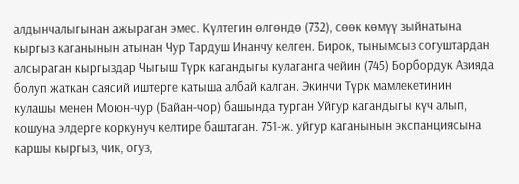алдынчалыгынан ажыраган эмес. Күлтегин өлгөндө (732), сөөк көмүү зыйнатына кыргыз каганынын атынан Чур Тардуш Инанчу келген. Бирок, тынымсыз согуштардан алсыраган кыргыздар Чыгыш Түрк кагандыгы кулаганга чейин (745) Борбордук Азияда болуп жаткан саясий иштерге катыша албай калган. Экинчи Түрк мамлекетинин кулашы менен Моюн-чур (Байан-чор) башында турган Уйгур кагандыгы күч алып, кошуна элдерге коркунуч келтире баштаган. 751-ж. уйгур каганынын экспанциясына каршы кыргыз, чик, огуз,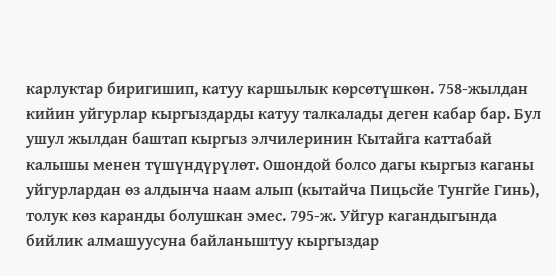карлуктар биригишип, катуу каршылык көрсөтүшкөн. 758-жылдан кийин уйгурлар кыргыздарды катуу талкалады деген кабар бар. Бул ушул жылдан баштап кыргыз элчилеринин Кытайга каттабай калышы менен түшүндүрүлөт. Ошондой болсо дагы кыргыз каганы уйгурлардан өз алдынча наам алып (кытайча Пицьсйе Тунгйе Гинь), толук көз каранды болушкан эмес. 795-ж. Уйгур кагандыгында бийлик алмашуусуна байланыштуу кыргыздар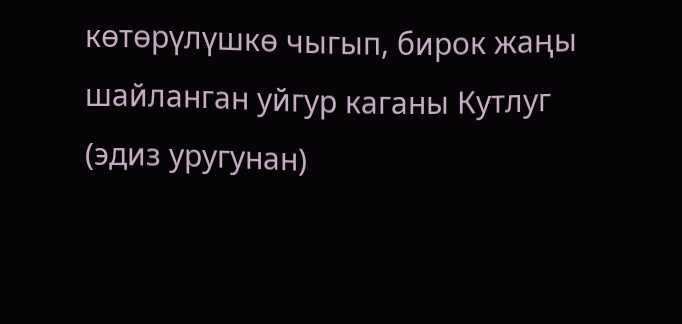көтөрүлүшкө чыгып, бирок жаңы шайланган уйгур каганы Кутлуг (эдиз уругунан)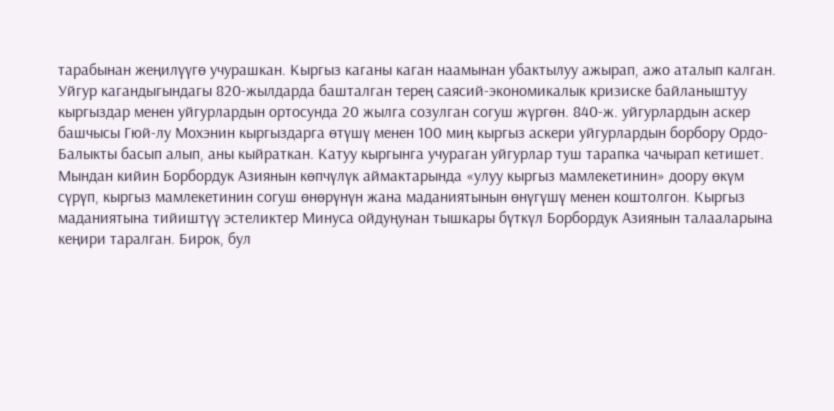тарабынан жеңилүүгө учурашкан. Кыргыз каганы каган наамынан убактылуу ажырап, ажо аталып калган. Уйгур кагандыгындагы 820-жылдарда башталган терең саясий-экономикалык кризиске байланыштуу кыргыздар менен уйгурлардын ортосунда 20 жылга созулган согуш жүргөн. 840-ж. уйгурлардын аскер башчысы Гюй-лу Мохэнин кыргыздарга өтүшү менен 100 миң кыргыз аскери уйгурлардын борбору Ордо-Балыкты басып алып, аны кыйраткан. Катуу кыргынга учураган уйгурлар туш тарапка чачырап кетишет. Мындан кийин Борбордук Азиянын көпчүлүк аймактарында «улуу кыргыз мамлекетинин» доору өкүм сүрүп, кыргыз мамлекетинин согуш өнөрүнүн жана маданиятынын өнүгүшү менен коштолгон. Кыргыз маданиятына тийиштүү эстеликтер Минуса ойдуңунан тышкары бүткүл Борбордук Азиянын талааларына кеңири таралган. Бирок, бул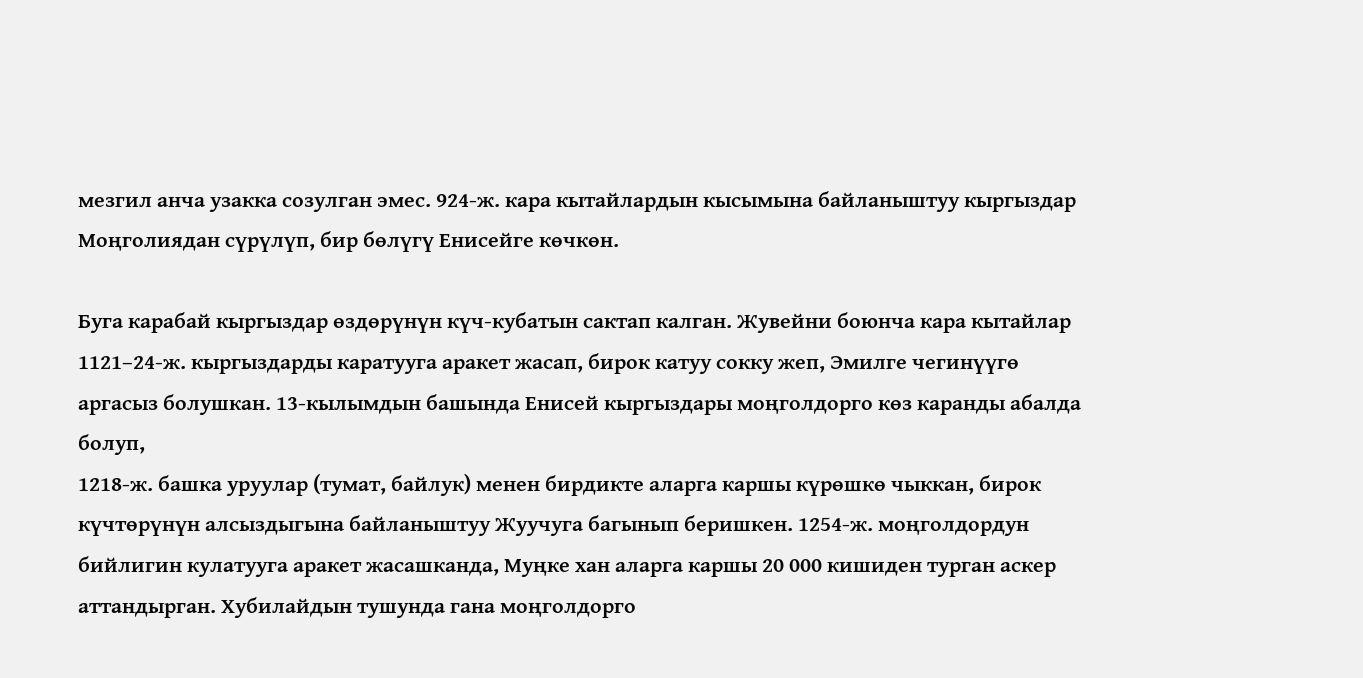мезгил анча узакка созулган эмес. 924-ж. кара кытайлардын кысымына байланыштуу кыргыздар Моңголиядан сүрүлүп, бир бөлүгү Енисейге көчкөн.

Буга карабай кыргыздар өздөрүнүн күч-кубатын сактап калган. Жувейни боюнча кара кытайлар 1121–24-ж. кыргыздарды каратууга аракет жасап, бирок катуу сокку жеп, Эмилге чегинүүгө аргасыз болушкан. 13-кылымдын башында Енисей кыргыздары моңголдорго көз каранды абалда болуп,
1218-ж. башка уруулар (тумат, байлук) менен бирдикте аларга каршы күрөшкө чыккан, бирок күчтөрүнүн алсыздыгына байланыштуу Жуучуга багынып беришкен. 1254-ж. моңголдордун бийлигин кулатууга аракет жасашканда, Муңке хан аларга каршы 20 000 кишиден турган аскер аттандырган. Хубилайдын тушунда гана моңголдорго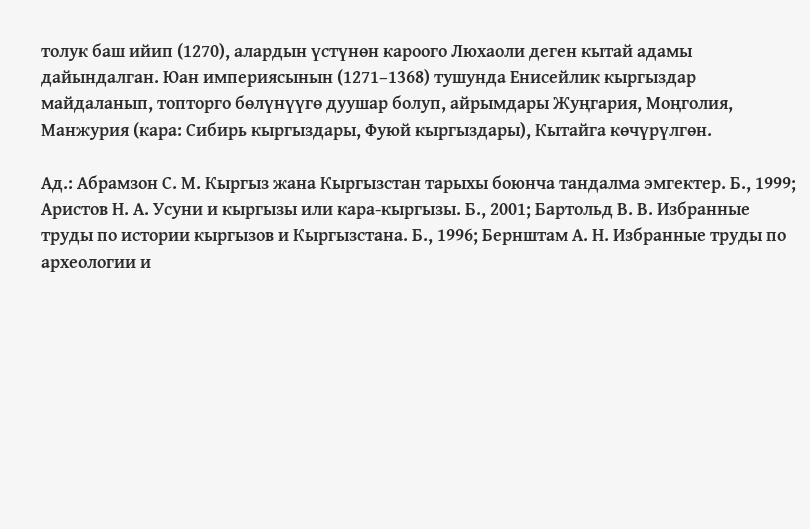толук баш ийип (1270), алардын үстүнөн кароого Люхаоли деген кытай адамы дайындалган. Юан империясынын (1271–1368) тушунда Енисейлик кыргыздар майдаланып, топторго бөлүнүүгө дуушар болуп, айрымдары Жуңгария, Моңголия, Манжурия (кара: Сибирь кыргыздары, Фуюй кыргыздары), Кытайга көчүрүлгөн.

Ад.: Абрамзон С. М. Кыргыз жана Кыргызстан тарыхы боюнча тандалма эмгектер. Б., 1999; Аристов Н. А. Усуни и кыргызы или кара-кыргызы. Б., 2001; Бартольд В. В. Избранные труды по истории кыргызов и Кыргызстана. Б., 1996; Бернштам А. Н. Избранные труды по археологии и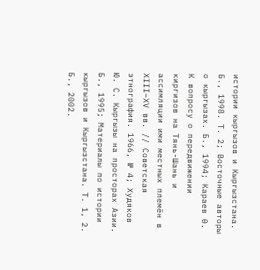истории кыргызов и Кыргызстана. Б., 1998. Т. 2; Восточные авторы о кыргызах. Б., 1994; Караев Ө. К вопросу о передвижении киргизов на Тянь-Шань и ассимляции ими местных племён в XIII–XV вв. // Советская этнография. 1966, № 4; Худяков Ю. С. Кыргызы на просторах Азии. Б., 1995; Материалы по истории кыргызов и Кыргызстана. Т. 1, 2. Б., 2002.